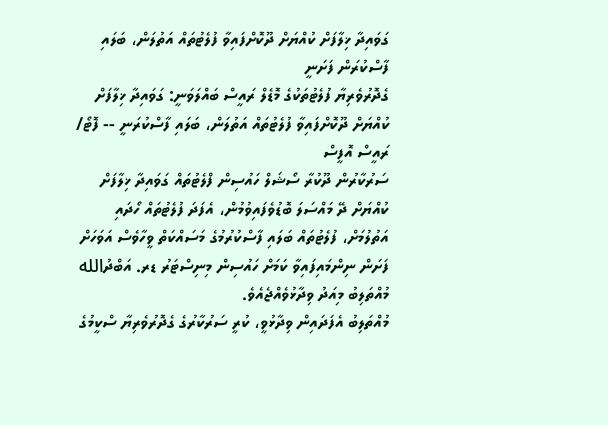ގަވައިދާ ޚިލާފަށް ކުއްޔަށް ދޫކޮށްފައިވާ ފުލެޓުތައް އަތުލަން، ބަލައި ފާސްކުރަން ފަށަނީ
ގެދޮރުވެރިޔާ ފުލެޓުތަކުގެ މޮޑެލް ރައީސް ބައްލަވަނީ: ގަވައިދާ ޚިލާފަށް ކުއްޔަށް ދޫކޮށްފައިވާ ފުލެޓުތައް އަތުލަން، ބަލައި ފާސްކުރަނީ -- ފޮޓޯ/ ރައީސް އޮފީސް
ސަރުކާރުން ދޫކުރާ ސޯޝަލް ހައުސިން ފްލެޓުތައް ގަވައިދާ ޚިލާފަށް ކުއްޔަށް ދޭ މައްސަލަ ބޮޑުވެފައިވުމުން، އެފަދަ ފުލެޓުތައް ހޯދައި އަތުލުމަށް، ފުލެޓުތައް ބަލައި ފާސްކުރުމުގެ މަސައްކަތް ވީހާވެސް އަވަހަށް ފަށަން ނިންމައިފައިވާ ކަމަށް ހައުސިން މިނިސްޓަރު ޑރ. އަބްދުالله މުއްތަލިބު މިއަދު ވިދާޅުވެއްޖެއެވެ.
މުއްތަލިބު އެފަދައިން ވިދާޅުވީ، ކުރީ ސަރުކާރުގެ ގެދޮރުވެރިޔާ ސްކީމުގެ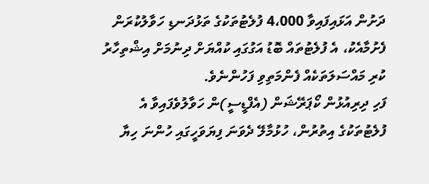ދަށުން އަޅައިފައިވާ 4،000 ފުލެޓުތަކުގެ ތަޅުދަނޑި ހަވާލުކުރަން ފެށުމާއެކު، އެ ފުލެޓުތައް ބޮޑު އަގުގައި ކުއްޔަށް ދިނުމަށް އިޝްތިހާރު ކުރި މައްސަލަތަކެއް ފެންމަތިވި ފަހުންނެވެ.
ފަހި ދިރިއުޅުން ކޯޕަރޭޝަން (އެފްޑީސީ)ން ހަވާލުވެފައިވާ އެ ފުލެޓުތަކުގެ އިތުރުން، ހުޅުމާލޭ ދެވަނަ ފިޔަވަހީގައި ހުންނަ ހިޔާ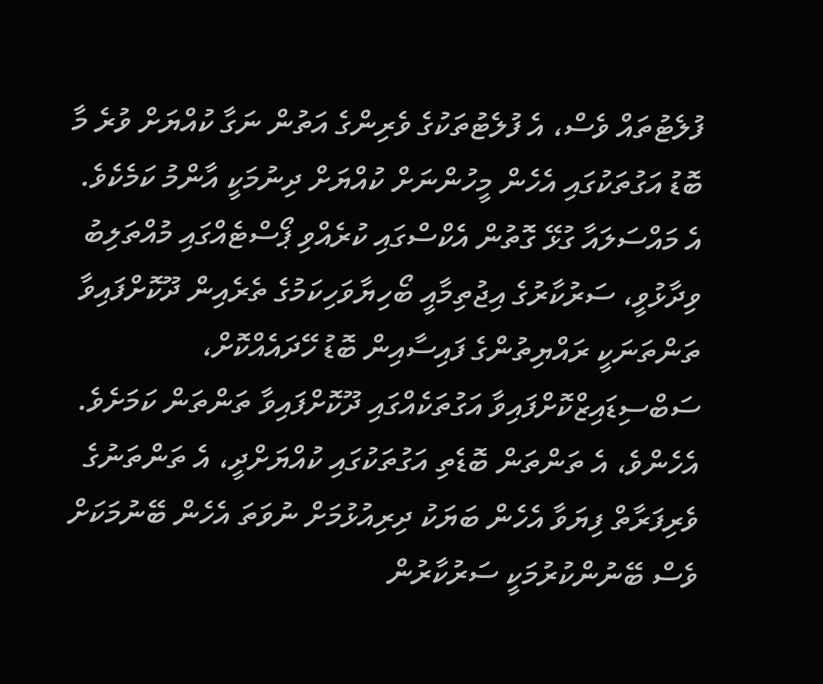ފުލެޓުތައް ވެސް، އެ ފުލެޓުތަކުގެ ވެރިންގެ އަތުން ނަގާ ކުއްޔަށް ވުރެ މާ ބޮޑު އަގުތަކުގައި އެހެން މީހުންނަށް ކުއްޔަށް ދިނުމަކީ އާންމު ކަމެކެވެ.
އެ މައްސަލައާ ގުޅޭ ގޮތުން އެކްސްގައި ކުރެއްވި ޕޯސްޓެއްގައި މުއްތަލިބު ވިދާޅުވީ، ސަރުކާރުގެ އިޖުތިމާއީ ބޯހިޔާވަހިކަމުގެ ތެރެއިން ދޫކޮށްފައިވާ ތަންތަނަކީ ރައްޔިތުންގެ ފައިސާއިން ބޮޑު ހޭދައެއްކޮށް، ސަބްސިޑައިޒްކޮށްފައިވާ އަގުތަކެއްގައި ދޫކޮށްފައިވާ ތަންތަން ކަމަށެވެ.
އެހެންވެ، އެ ތަންތަން ބޮޑެތި އަގުތަކުގައި ކުއްޔަށްދީ، އެ ތަންތަނުގެ ވެރިފަރާތް ފިޔަވާ އެހެން ބަޔަކު ދިރިއުޅުމަށް ނުވަތަ އެހެން ބޭނުމަކަށް ވެސް ބޭނުންކުރުމަކީ ސަރުކާރުން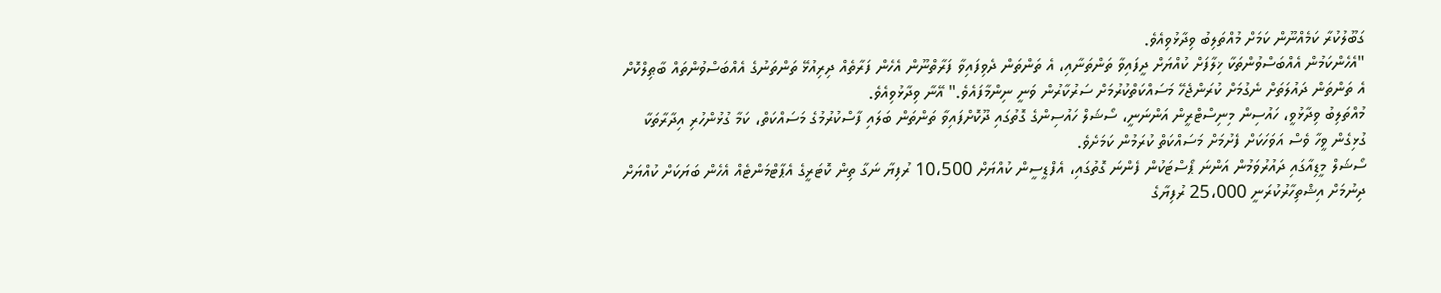ގަބޫލުކުރާ ކަމެއްނޫން ކަމަށް މުއްތަލިބު ވިދާޅުވިއެވެ.
"އެހެންކަމުން އެއްބަސްވުންތަކާ ޚިލާފަށް ކުއްޔަށް ދީފައިވާ ތަންތަނާއި، އެ ތަންތަން ދެވިފައިވާ ފަރާތްނޫން އެހެން ފަރާތެއް ދިރިއުޅޭ ތަންތަނުގެ އެއްބަސްވުންތައް ބާޠިލްކޮށް އެ ތަންތަން ދައުލަތަށް ނެގުމަށް ކުރަންޖެހޭ މަސައްކަތްކުރުމަށް ސަރުކާރުން ވަނީ ނިންމާފައެވެ." އޭނާ ވިދާޅުވިއެވެ.
މުއްތަލިބު ވިދާޅުވީ، ހައުސިން މިނިސްޓްރީން އަންނަނީ، ސޯޝަލް ހައުސިންގެ ގޮތުގައި ދޫކޮށްފައިވާ ތަންތަން ބަލައި ފާސްކުރުމުގެ މަސައްކަތް، ކަމާ ގުޅުންހުރި އިދާރާތަކާ ގުޅިގެން ވީހާ ވެސް އަވަހަކަށް ފެށުމަށް މަސައްކަތް ކުރަމުން ކަމަށެވެ.
ސޯޝަލް މީޑިއާގައި ދައުރުވަމުން އަންނަ ޕޯސްޓަކުން ފެންނަ ގޮތުގައި، އެފްޑީސީން ކުއްޔަށް 10،500 ރުފިޔާ ނަގާ ތިން ކޮޓަރީގެ އެޕާޓްމަންޓެއް އެހެން ބަޔަކަށް ކުއްޔަށް ދިނުމަށް އިޝްތިހާރުކުރަނީ 25،000 ރުފިޔާގެ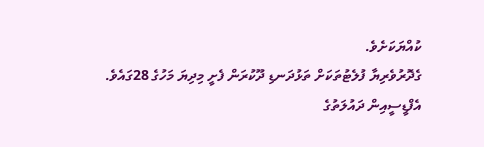ކުއްޔަކަށެވެ.
ގެދޮރުވެރިޔާ ފުލެޓުތަކަށް ތަޅުދަނޑި ދޫކުރަން ފެށީ މިދިޔަ މަހުގެ 28ގައެވެ.
އެފްޑީސީއިން ދައުލަތުގެ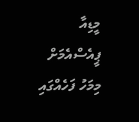މީޑިއާ ޕީއެސްއެމަށް މިމަހު ފަހެއްގައި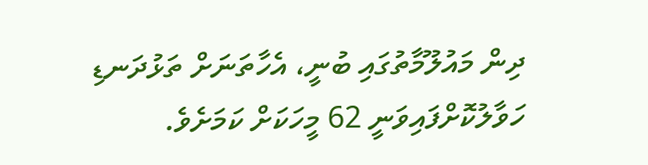ދިން މައުލޫމާތުގައި ބުނީ، އެހާތަނަށް ތަޅުދަނޑި ހަވާލުކޮށްފައިވަނީ 62 މީހަކަށް ކަމަށެވެ.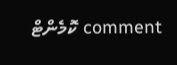comment ކޮމެންޓް